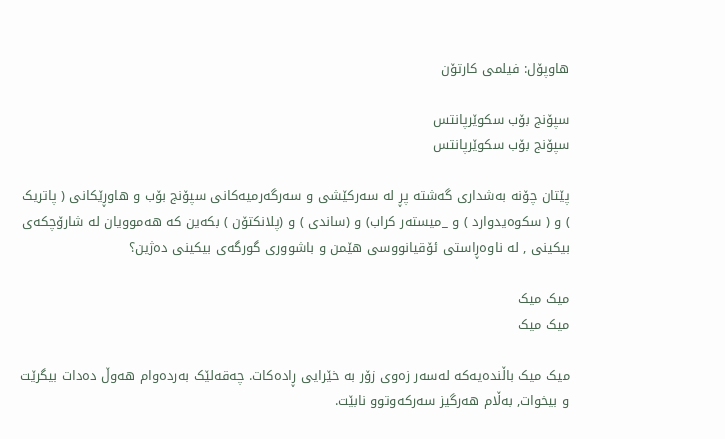هاوپۆل: فیلمی کارتۆن

سپۆنج بۆب سکوێرپانتس
سپۆنج بۆب سکوێرپانتس

پێتان چۆنە بەشداری گەشتە پڕ لە سەرکێشی و سەرگەرمیەکانی سپۆنج بۆب و هاوڕێکانی ( پاتریک ) و ( سکوەیدوارد ) و _میستەر کراب) و (ساندی ) و (پلانکتۆن ) بکەین کە هەموویان لە شارۆچکەی بیکینی , لە ناوەڕاستی ئۆقیانووسی هێمن و باشووری گورگەی بیکینی دەژین؟

میک میک
میک میک

میک میک باڵندەیەکە لەسەر زەوی زۆر بە خێرایی ڕادەکات. چەقەلێک بەردەوام هەوڵ دەدات بیگرێت و بیخوات, بەڵام هەرگیز سەرکەوتوو نابێت.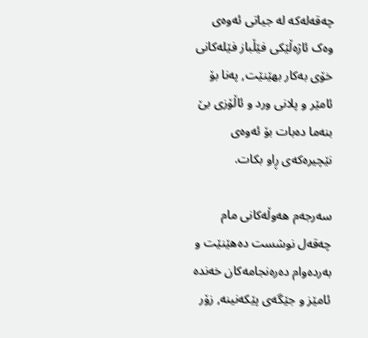چەقەلەکە لە جیاتی ئەوەی وەک ئاژەڵێکی فێڵباز فێلەکانی خۆی بەکار بهێنێت, پەنا بۆ ئامێر و پلانی ورد و ئاڵۆزی بێ بنەما دەبات بۆ ئەوەی نێچیرەکەی ڕاو بکات.

سەرجەم هەوڵەکانی مام چەقەل نوشست دەهێنێت و بەردەوام دەرەنجامەکان خەندە ئامێز و جێگەی پێکەنینە, زۆر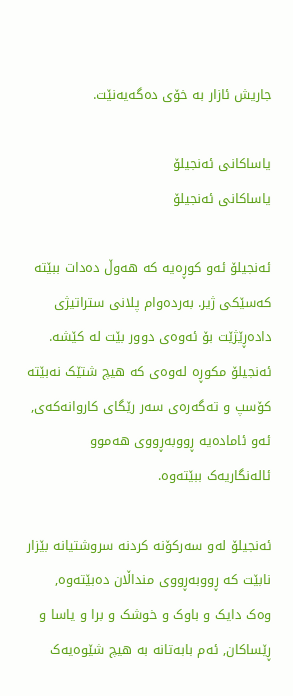جاریش ئازار بە خۆی دەگەیەنێت.

یاساکانی ئەنجیلۆ
یاساکانی ئەنجیلۆ

ئەنجیلۆ ئەو کوڕەیە کە هەوڵ دەدات ببێتە کەسێکی ژیر. بەردەوام پلانی ستراتیژی دادەڕێژێت بۆ ئەوەی دوور بێت لە کێشە. ئەنجیلۆ مکوڕە لەوەی کە هیچ شتێک نەبێتە کۆسپ و تەگەرەی سەر رێگای کاروانەکەی, ئەو ئامادەیە ڕووبەڕووی هەموو ئالەنگاریەک ببێتەوە.

ئەنجیلۆ لەو سەرکۆنە کردنە سروشتیانە بێزار نابێت کە ڕووبەڕووی منداڵان دەبێتەوە, وەک دایک و باوک و خوشک و برا و یاسا و ڕێساکان, ئەم بابەتانە بە هیچ شێوەیەک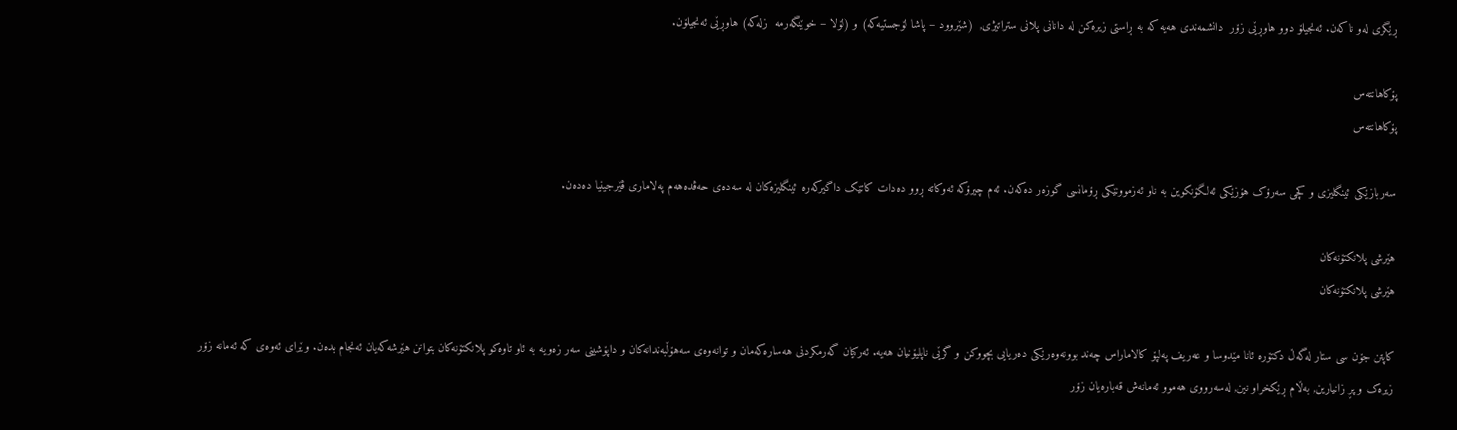ڕێگری لەو ناکەن. ئەنجیلۆ دوو هاوڕێی زۆر  دانشمەندی هەیە کە بە ڕاستی زیرەکن لە دانانی پلانی ستراتیژی,  (شێروود – پاشا لۆجستیەکە) و (لۆلا – خوێنگەرمە  زلەکە) هاوڕێی ئەنجیلۆن.

پۆکاهانتەس
پۆکاهانتەس

سەربازێکی ئینگلیزی و کچی سەرۆک هۆزێکی ئەلگۆنکوین بە ناو ئەزموونێکی ڕۆمانسی گوزەر دەکەن. ئەم چیرۆکە ئەوکاتە ڕوو دەدات کاتێک داگیرکەرە ئینگلیزەکان لە سەدەی حەڤدەهەم پەلاماری ڤێرجینیا دەدەن.

هێرشی پلانکتۆنەکان
هێرشی پلانکتۆنەکان

کاپتن جۆن سی ستار لەگەڵ دکتۆرە ئانا مێدوسا و عەریف پەلپۆ کالاماراس چەند بوونەوەرێکی دەریایی بچووکن و گرێی ناپلیۆنیان هەیە. ئەرکیان گەرمکردنی هەسارەکەمان و توانەوەی سەهۆڵبەندانەکان و داپۆشینی سەر زەویە بە ئاو تاوەکو پلانکتۆنەکان بتوانن هێرشەکەیان ئەنجام بدەن. وێرای ئەوەی کە ئەمانە زۆر زیرەک و پڕ زانیارین, بەڵام ڕێکخراو نین, لەسەرووی هەموو ئەمانەش قەبارەیان زۆر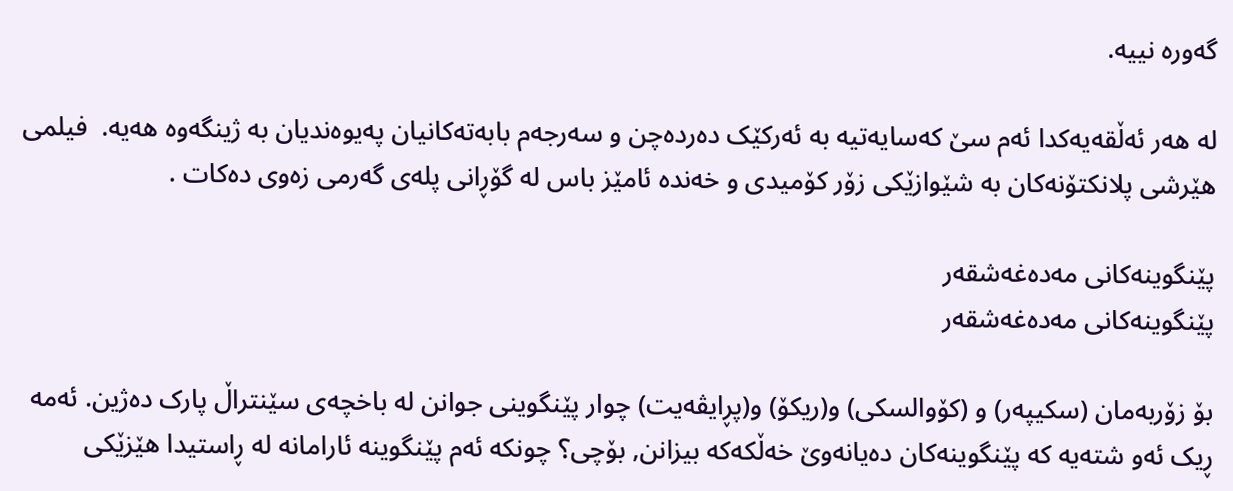گەورە نییە.

لە هەر ئەڵقەیەکدا ئەم سێ کەسایەتیە بە ئەرکێک دەردەچن و سەرجەم بابەتەکانیان پەیوەندیان بە ژینگەوە هەیە.  فیلمی هێرشی پلانکتۆنەکان بە شێوازێکی زۆر کۆمیدی و خەندە ئامێز باس لە گۆڕانی پلەی گەرمی زەوی دەکات .

پێنگوینەکانی مەدەغەشقەر
پێنگوینەکانی مەدەغەشقەر

بۆ زۆربەمان (سکیپەر) و (کۆوالسکی) و(ریکۆ) و(پڕایڤەیت) چوار پێنگوینی جوانن لە باخچەی سێنتراڵ پارک دەژین. ئەمە ڕیک ئەو شتەیە کە پێنگوینەکان دەیانەوێ خەڵکەکە بیزانن, بۆچی؟ چونکە ئەم پێنگوینە ئارامانە لە ڕاستیدا هێزێکی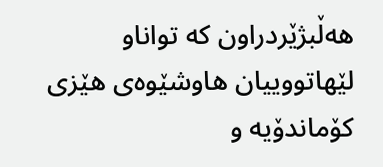هەڵبژێردراون کە تواناو لێهاتووییان هاوشێوەی هێزی کۆماندۆیە و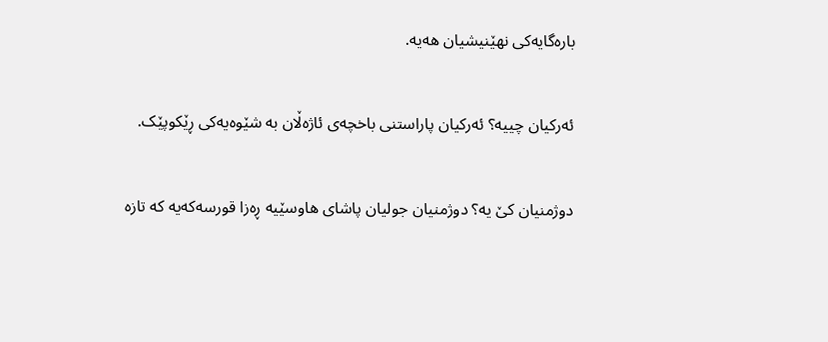بارەگایەکی نهێنیشیان هەیە.

ئەرکیان چییە؟ ئەرکیان پاراستنی باخچەی ئاژەڵان بە شێوەیەکی ڕێکوپێک.

دوژمنیان کێ یە؟ دوژمنیان جولیان پاشای هاوسێیە ڕەزا قورسەکەیە کە تازە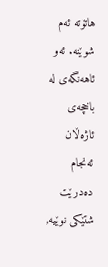هاتۆتە ئەم شوێنە. ئەو ئاهەنگەی لە باخچەی ئاژەڵان ئەنجام دەدرێت شتێکی نوێیە,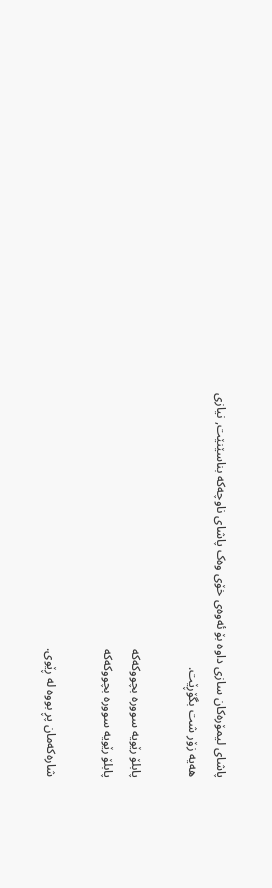پاشای لیمۆرەکان سازی داوە بۆ ئەوەی خۆی وەک پاشای ناوچەکە بناسێنێت, نیازی هەیە زۆر شت بگۆڕێت.

پابلۆ رێویە سوورە بچووکەکە
پابلۆ رێویە سوورە بچووکەکە

شارەکەمان پڕ بووە لە ڕێوی.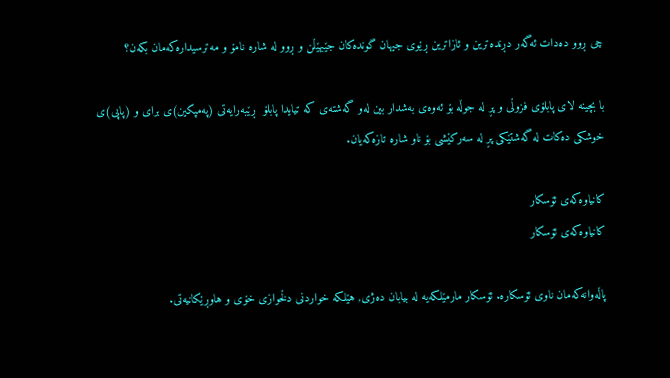چی ڕوو دەدات ئەگەر دڕندەترین و ئازاترین ڕێوی جیهان گوندەکان جێبهێڵن و ڕوو لە شارە نامۆ و مەترسیدارەکەمان بکەن؟

با بچینە لای پابلۆی فزوڵی و پڕ لە جوڵە بۆ ئەوەی بەشدار بین لەو گەشتەی کە تیایدا پابلۆ  ڕێبەرایەتی (پەمپکین)ی برای و (پاپی)ی خوشکی دەکات لە گەشتێکی پڕ لە سەرکێشی بۆ ناو شارە تازەکەیان.

کانیاوەکەی ئۆسکار
کانیاوەکەی ئۆسکار

پاڵەوانەکەمان ناوی ئۆسکارە. ئۆسکار مارمێلکەیە لە بیابان دەژی, هێلکە خواردنی دڵخوازی خۆی و هاوڕێکانیەتی.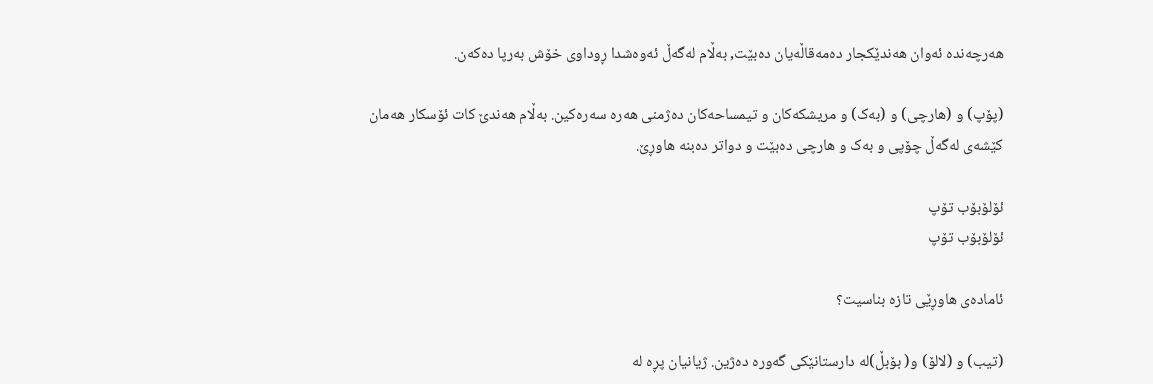هەرچەندە ئەوان هەندێکجار دەمەقاڵەیان دەبێت, بەڵام لەگەڵ ئەوەشدا ڕوداوی خۆش بەرپا دەکەن.

(پۆپ) و (هارچی) و (بەک) و مریشکەکان و تیمساحەکان دەژمنی هەرە سەرەکین. بەڵام هەندێ کات ئۆسکار هەمان کێشەی لەگەڵ چۆپی و بەک و هارچی دەبێت و دواتر دەبنە هاوڕێ.

ئۆلۆبۆب تۆپ
ئۆلۆبۆب تۆپ

ئامادەی هاوڕێی تازە بناسیت؟

(تیب) و (لالۆ) و( بۆبڵ)لە دارستانێکی گەورە دەژین. ژیانیان پڕە لە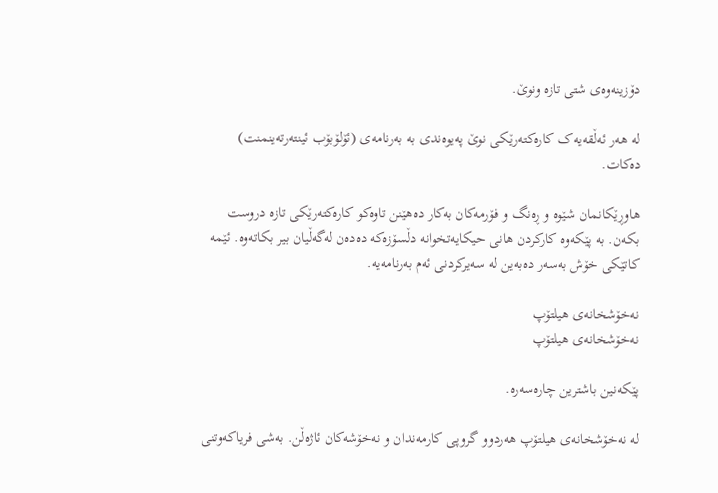دۆزینەوەی شتی تازە ونوێ.

لە هەر ئەڵقەیەک کارەکتەرێکی نوێ پەیوەندی بە بەرنامەی (ئۆلۆبۆب ئینتەرتەینمنت) دەکات.

هاوڕێکانمان شێوە و ڕەنگ و فۆرمەکان بەکار دەهێنن تاوەکو کارەکتەرێکی تازە دروست بکەن. بە پێکەوە کارکردن هانی حیکایەتخوانە دڵسۆزەکە دەدەن لەگەڵیان بیر بکاتەوە. ئێمە کاتێکی خۆش بەسەر دەبەین لە سەیرکردنی ئەم بەرنامەیە.

نەخۆشخانەی هیلتۆپ
نەخۆشخانەی هیلتۆپ

پێکەنین باشترین چارەسەرە.

لە نەخۆشخانەی هیلتۆپ هەردوو گروپی کارمەندان و نەخۆشەکان ئاژەڵن. بەشی فریاکەوتنی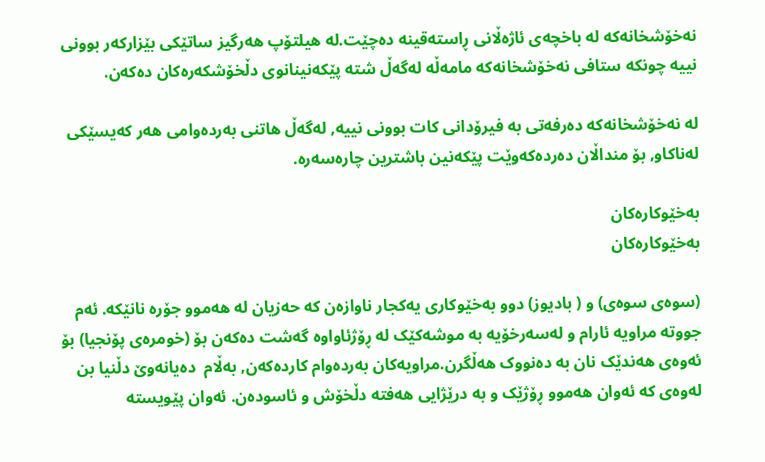نەخۆشخانەکە لە باخچەی ئاژەڵانی ڕاستەقینە دەچێت.لە هیلتۆپ هەرگیز ساتێکی بێزارکەر بوونی نییە چونکە ستافی نەخۆشخانەکە مامەڵە لەگەڵ شتە پێکەنینانوی دڵخۆشکەرەکان دەکەن.

لە نەخۆشخانەکە دەرفەتی بە فیرۆدانی کات بوونی نییە, لەگەڵ هاتنی بەردەوامی هەر کەیسێکی لەناکاو, بۆ منداڵان دەردەکەوێت پێکەنین باشترین چارەسەرە.

بەخێوکارەکان
بەخێوکارەکان

(سوەی سوەی) و ( بادیوز) دوو بەخێوکاری یەکجار ناوازەن کە حەزیان لە هەموو جۆرە نانێکە. ئەم جووتە مراویە ئارام و لەسەرخۆیە بە موشەکێک لە ڕۆژئاواوە گەشت دەکەن بۆ (خومرەی پۆنجیا) بۆ ئەوەی هەندێک نان بە دەنووک هەڵگرن.مراویەکان بەردەوام کاردەکەن, بەڵام  دەیانەوێ دڵنیا بن لەوەی کە ئەوان هەموو ڕۆژێک و بە درێژایی هەفتە دڵخۆش و ئاسودەن. ئەوان پێویستە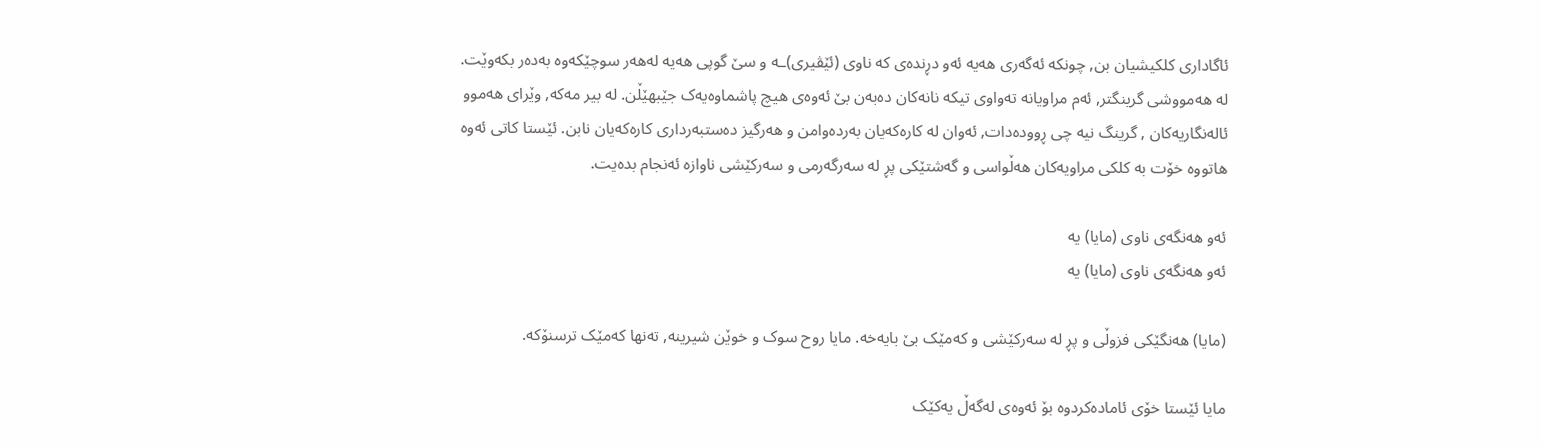ئاگاداری کلکیشیان بن, چونکە ئەگەری هەیە ئەو دڕندەی کە ناوی (ئێڤیری)ـە و سێ گوپی هەیە لەهەر سوچێکەوە بەدەر بکەوێت. لە هەمووشی گرینگتر, ئەم مراویانە تەواوی تیکە نانەکان دەبەن بێ ئەوەی هیچ پاشماوەیەک جێبهێڵن. لە بیر مەکە, وێرای هەموو ئالەنگاریەکان , گرینگ نیە چی ڕوودەدات, ئەوان لە کارەکەیان بەردەوامن و هەرگیز دەستبەرداری کارەکەیان نابن. ئێستا کاتی ئەوە هاتووە خۆت بە کلکی مراویەکان هەڵواسی و گەشتێکی پڕ لە سەرگەرمی و سەرکێشی ناوازە ئەنجام بدەیت.

ئەو هەنگەی ناوی (مایا) یە
ئەو هەنگەی ناوی (مایا) یە

(مایا) هەنگێکی فزوڵی و پڕ لە سەرکێشى و کەمێک بێ بایەخە. مایا روح سوک و خوێن شیرینە, تەنها کەمێک ترسنۆکە.

مایا ئێستا خۆی ئامادەکردوە بۆ ئەوەی لەگەڵ یەکێک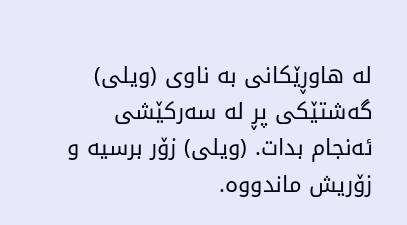لە هاوڕێکانی بە ناوی (ویلی)  گەشتێکی پڕ لە سەرکێشی ئەنجام بدات. (ویلی) زۆر برسیە و زۆریش ماندووە.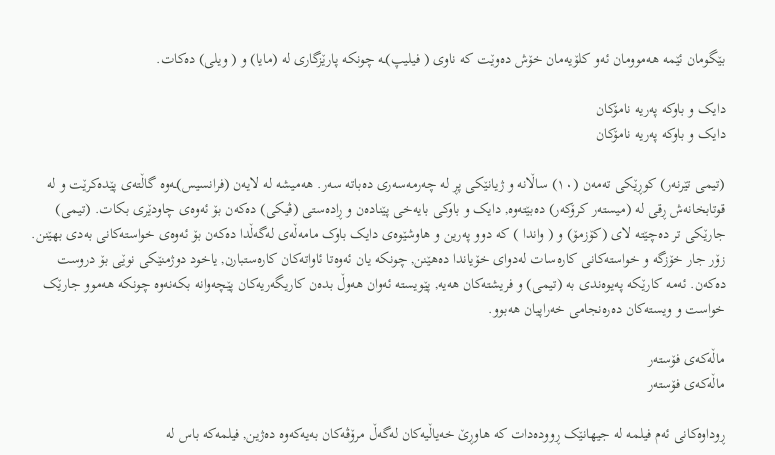بێگومان ئێمە هەموومان ئەو کلۆیەمان خۆش دەوێت کە ناوی ( فیلیپ)ـە چونکە پارێزگاری لە (مایا) و ( ویلی) دەکات.

دایک و باوکە پەریە نامۆکان
دایک و باوکە پەریە نامۆکان

(تیمی تێرنەر) کوڕێکی تەمەن (١٠) ساڵانە و ژیانێکی پڕ لە چەرمەسەری دەباتە سەر. هەمیشە لە لایەن (فرانسیس)ـەوە گاڵتەی پێدەکرێت و لە قوتابخانەش ڕقی لە (میستەر کرۆکەر) دەبێتەوە, دایک و باوکی بایەخی پێنادەن و ڕادەستی (ڤیکی) دەکەن بۆ ئەوەی چاودێری بکات. (تیمی) جارێکی تر دەچێتە لای (کۆزمۆ) و ( واندا ) کە دوو پەرین و هاوشێوەی دایک باوک مامەڵەی لەگەڵدا دەکەن بۆ ئەوەی خواستەکانی بەدی بهێنن. زۆر جار خۆزگە و خواستەکانی کارەسات لەدوای خۆیاندا دەهێنن, چونکە یان ئەوەتا ئاواتەکان کارەستبارن, یاخود دوژمنێکی نوێی بۆ دروست دەکەن. ئەمە کارێکە پەیوەندی بە (تیمی) و فریشتەکان هەیە, پێویستە ئەوان هەوڵ بدەن کاریگەریەکان پێچەوانە بکەنەوە چونکە هەموو جارێک خواست و ویستەکان دەرەنجامی خەراپیان هەبوو.

ماڵەکەی فۆستەر
ماڵەکەی فۆستەر

ڕوداوەکانی ئەم فیلمە لە جیهانێک ڕوودەدات کە هاوڕێ خەیاڵیەکان لەگەڵ مرۆڤەکان بەیەکەوە دەژین, فیلمەکە باس لە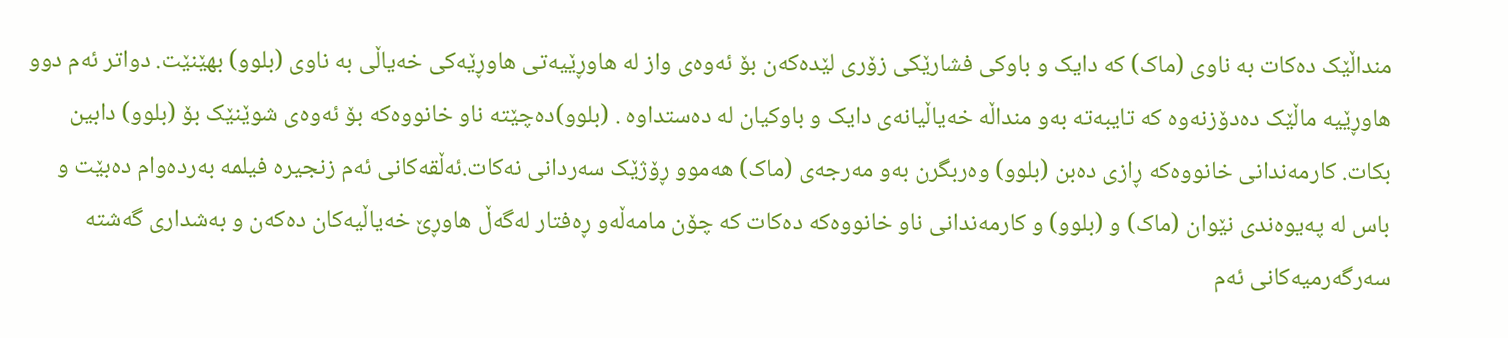منداڵێک دەکات بە ناوی (ماک) کە دایک و باوکی فشارێکی زۆری لێدەکەن بۆ ئەوەی واز لە هاوڕێیەتی هاوڕێەکی خەیاڵی بە ناوی (بلوو) بهێنێت. دواتر ئەم دوو هاوڕێیە ماڵێک دەدۆزنەوە کە تایبەتە بەو منداڵە خەیاڵیانەی دایک و باوکیان لە دەستداوە . (بلوو)دەچێتە ناو خانووەکە بۆ ئەوەی شوێنێک بۆ (بلوو) دابین بکات. کارمەندانی خانووەکە ڕازی دەبن (بلوو) وەربگرن بەو مەرجەی (ماک) هەموو ڕۆژێک سەردانی نەکات.ئەڵقەکانی ئەم زنجیرە فیلمە بەردەوام دەبێت و باس لە پەیوەندی نێوان (ماک) و (بلوو) و کارمەندانی ناو خانووەکە دەکات کە چۆن مامەڵەو ڕەفتار لەگەڵ هاوڕێ خەیاڵیەکان دەکەن و بەشداری گەشتە سەرگەرمیەکانی ئەم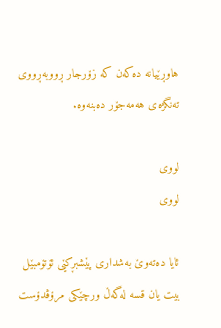هاوڕێیانە دەکەن کە زۆرجار ڕووبەڕووی تەنگژەی هەمەجۆر دەبنەوە.

لووی
لووی

ئایا دەتەوێ بەشداری پێشبڕکێی ئۆتۆمبێل بیت یان قسە لەگەڵ ورچێکی مرۆڤدۆست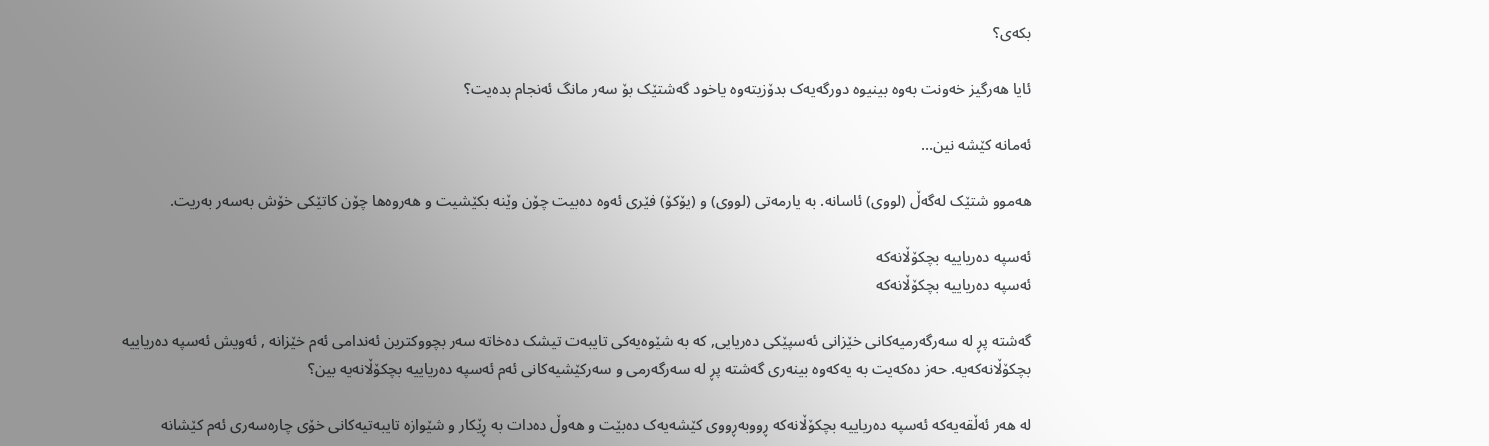بکەی؟

ئایا هەرگیز خەونت بەوە بینیوە دورگەیەک بدۆزیتەوە یاخود گەشتێک بۆ سەر مانگ ئەنجام بدەیت؟

ئەمانە کێشە نین…

هەموو شتێک لەگەڵ (لووی) ئاسانە. بە یارمەتی (لووی) و (یۆکۆ) فێری ئەوە دەبیت چۆن وێنە بکێشیت و هەروەها چۆن کاتێکی خۆش بەسەر بەریت.

ئەسپە دەریاییە بچکۆڵانەکە
ئەسپە دەریاییە بچکۆڵانەکە

گەشتە پڕ لە سەرگەرمیەکانی خێزانی ئەسپێکی دەریایی, کە بە شێوەیەکی تایبەت تیشک دەخاتە سەر بچووکترین ئەندامی ئەم خێزانە , ئەویش ئەسپە دەریاییە بچکۆڵانەکەیە. حەز دەکەیت بە یەکەوە بینەری گەشتە پڕ لە سەرگەرمی و سەرکێشیەکانی ئەم ئەسپە دەریاییە بچکۆڵانەیە بین؟

لە هەر ئەڵقەیەکە ئەسپە دەریاییە بچکۆڵانەکە ڕووبەڕووی کێشەیەک دەبێت و هەوڵ دەدات بە ڕێکار و شێوازە تایبەتیەکانی خۆی چارەسەری ئەم کێشانە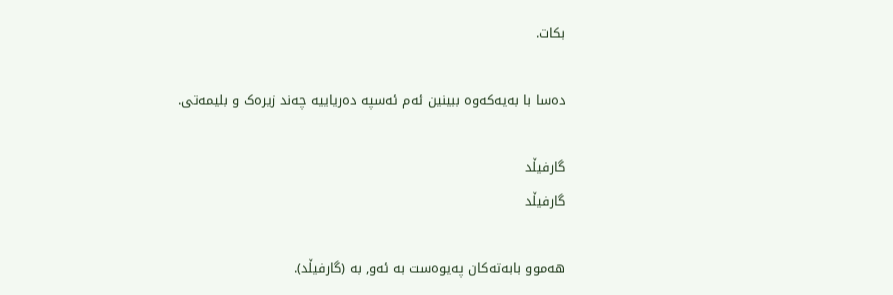بکات.

دەسا با بەیەکەوە ببینین ئەم ئەسپە دەریاییە چەند زیرەک و بلیمەتى.

گارفیڵد
گارفیڵد

هەموو بابەتەکان پەیوەست بە ئەو, بە (گارفیڵد).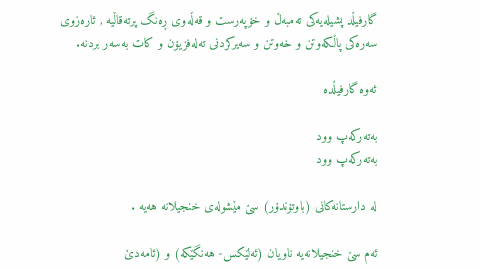گارفیڵد پشیلەیەکی تەمبەڵ و خۆپەرست و قەڵەوی ڕەنگ پرتەقاڵیە , ئارەزوی سەرەکی پاڵکەوتن و خەوتن و سەیرکردنی تەلەفزیۆن و کات بەسەر بردنە.

ئەوە گارفیڵدە

بەتەرکەپ وود
بەتەرکەپ وود

لە دارستانەکانی (باوتۆندۆر) سێ مێشولەی خنجیلانە هەیە .

ئەم سێ خنجیلانەیە ناویان (ئەلێکس- هەنگێکە) و (ئامەدێ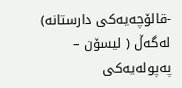-قالۆچەیەکی دارستانە) لەگەڵ ( لیسۆن – پەپولەیەکی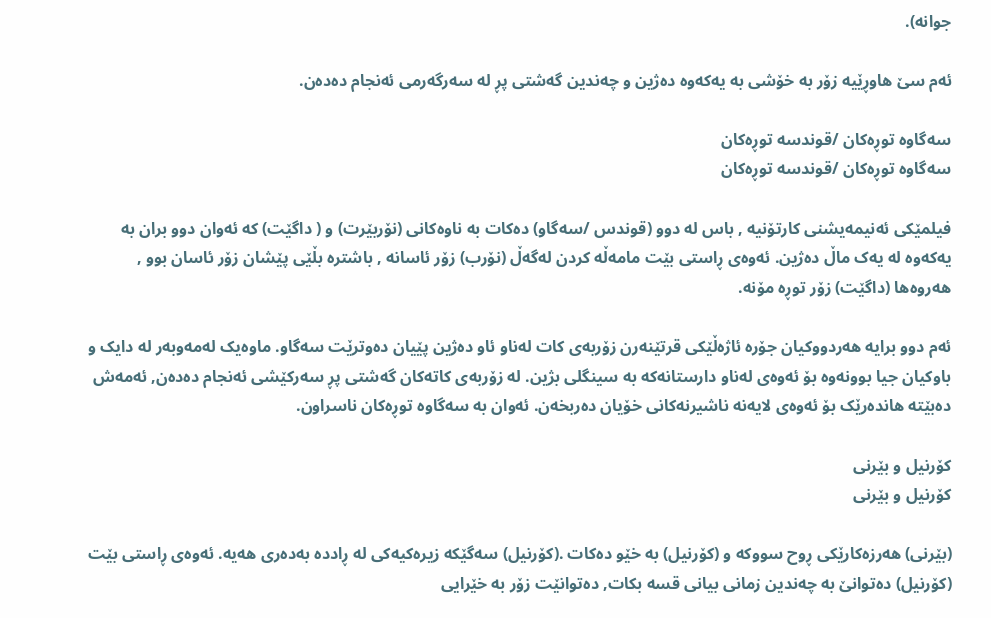جوانە).

ئەم سێ هاوڕێیە زۆر بە خۆشی بە یەکەوە دەژین و چەندین گەشتی پڕ لە سەرگەرمی ئەنجام دەدەن.

سەگاوە توڕەکان /قوندسە توڕەکان
سەگاوە توڕەکان /قوندسە توڕەکان

فیلمێکی ئەنیمەیشنی کارتۆنیە , باس لە دوو (قوندس /سەگاو) دەکات بە ناوەکانی (نۆربێرت) و ( داگێت) کە ئەوان دوو بران بە یەکەوە لە یەک ماڵ دەژین. ئەوەی ڕاستی بێت مامەڵە کردن لەگەڵ (نۆرب) زۆر ئاسانە , باشترە بڵێی پێشان زۆر ئاسان بوو , هەروەها (داگێت) زۆر توڕە مۆنە.

ئەم دوو برایە هەردووکیان جۆرە ئاژەڵێکی قرتێنەرن زۆربەی کات لەناو ئاو دەژین پێیان دەوترێت سەگاو. ماوەیک لەمەوبەر لە دایک و باوکیان جیا بوونەوە بۆ ئەوەی لەناو دارستانەکە بە سینگلی بژین. لە زۆربەی کاتەکان گەشتی پڕ سەرکێشی ئەنجام دەدەن, ئەمەش دەبێتە هاندەرێک بۆ ئەوەی لایەنە ناشیرنەکانی خۆیان دەربخەن. ئەوان بە سەگاوە توڕەکان ناسراون.

کۆرنیل و بێرنی
کۆرنیل و بێرنی

(بێرنی) هەرزەکارێکی ڕوح سووکە و (کۆرنیل) بە خێو دەکات .(کۆرنیل) سەگێکە زیرەکیەکی لە ڕاددە بەدەری هەیە. ئەوەی ڕاستی بێت (کۆرنیل) دەتوانێ بە چەندین زمانی بیانی قسە بکات, دەتوانێت زۆر بە خێرایی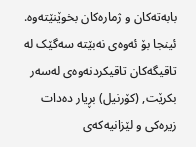بابەتەکان و ژمارەکان بخوێنێتەوە. ئینجا بۆ ئەوەی نەبێتە سەگێک لە تاقیگەکان تاقیکردنەوەی لەسەر بکرێت, (کۆرنیل) بڕیار دەدات زیرەکی و لێزانیەکەی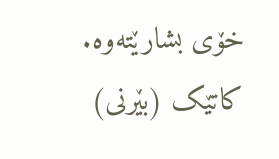خۆی بشارێتەوە. کاتێک (بێرنی)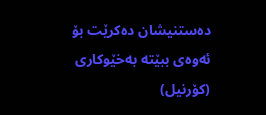دەستنیشان دەکرێت بۆ ئەوەی ببێتە بەخێوکاری (کۆرنیل)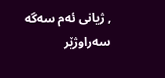, ژیانی ئەم سەگە سەراوژێر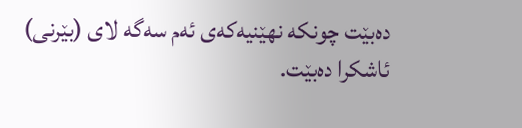دەبێت چونکە نهێنیەکەی ئەم سەگە لای (بێرنی) ئاشکرا دەبێت.